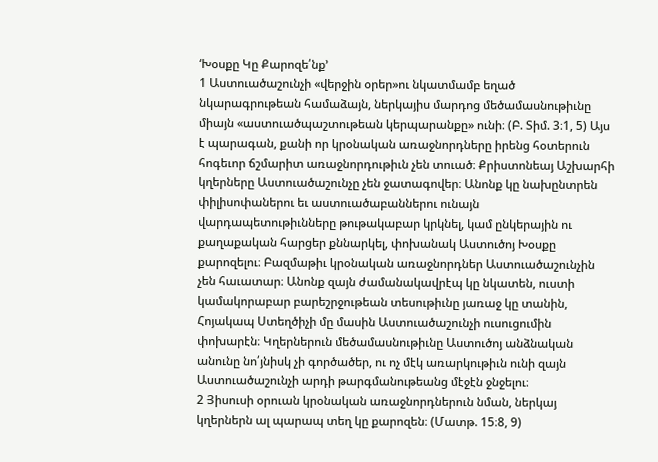‘Խօսքը Կը Քարոզե՛նք’
1 Աստուածաշունչի «վերջին օրեր»ու նկատմամբ եղած նկարագրութեան համաձայն, ներկայիս մարդոց մեծամասնութիւնը միայն «աստուածպաշտութեան կերպարանքը» ունի։ (Բ. Տիմ. 3։1, 5) Այս է պարագան, քանի որ կրօնական առաջնորդները իրենց հօտերուն հոգեւոր ճշմարիտ առաջնորդութիւն չեն տուած։ Քրիստոնեայ Աշխարհի կղերները Աստուածաշունչը չեն ջատագովեր։ Անոնք կը նախընտրեն փիլիսոփաներու եւ աստուածաբաններու ունայն վարդապետութիւնները թութակաբար կրկնել, կամ ընկերային ու քաղաքական հարցեր քննարկել, փոխանակ Աստուծոյ Խօսքը քարոզելու։ Բազմաթիւ կրօնական առաջնորդներ Աստուածաշունչին չեն հաւատար։ Անոնք զայն ժամանակավրէպ կը նկատեն, ուստի կամակորաբար բարեշրջութեան տեսութիւնը յառաջ կը տանին, Հոյակապ Ստեղծիչի մը մասին Աստուածաշունչի ուսուցումին փոխարէն։ Կղերներուն մեծամասնութիւնը Աստուծոյ անձնական անունը նո՛յնիսկ չի գործածեր, ու ոչ մէկ առարկութիւն ունի զայն Աստուածաշունչի արդի թարգմանութեանց մէջէն ջնջելու։
2 Յիսուսի օրուան կրօնական առաջնորդներուն նման, ներկայ կղերներն ալ պարապ տեղ կը քարոզեն։ (Մատթ. 15։8, 9)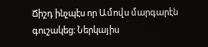Ճիշդ ինչպէս որ Ամովս մարգարէն գուշակեց։ Ներկայիս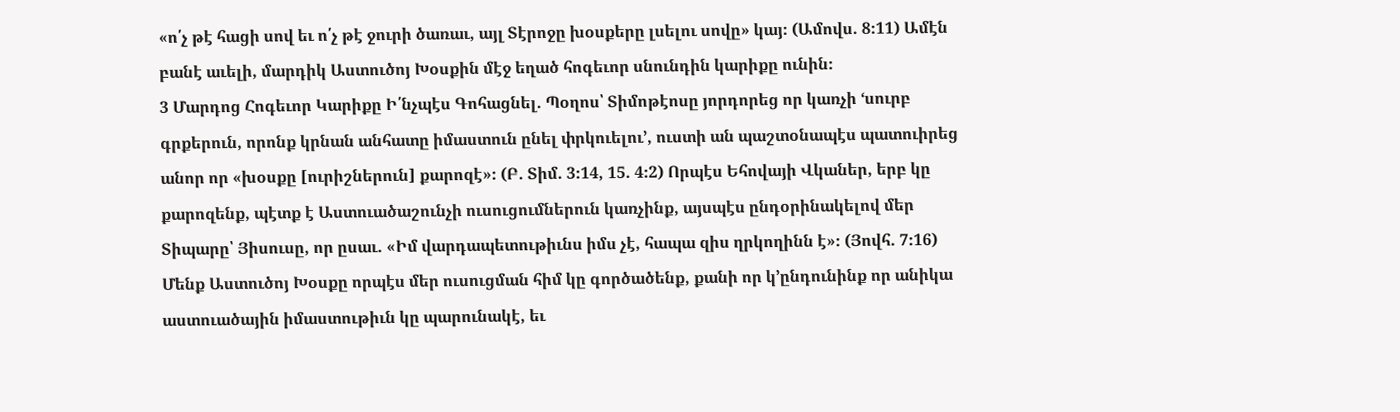«ո՛չ թէ հացի սով եւ ո՛չ թէ ջուրի ծառաւ, այլ Տէրոջը խօսքերը լսելու սովը» կայ։ (Ամովս. 8։11) Ամէն բանէ աւելի, մարդիկ Աստուծոյ Խօսքին մէջ եղած հոգեւոր սնունդին կարիքը ունին։
3 Մարդոց Հոգեւոր Կարիքը Ի՛նչպէս Գոհացնել. Պօղոս՝ Տիմոթէոսը յորդորեց որ կառչի ‘սուրբ գրքերուն, որոնք կրնան անհատը իմաստուն ընել փրկուելու’, ուստի ան պաշտօնապէս պատուիրեց անոր որ «խօսքը [ուրիշներուն] քարոզէ»։ (Բ. Տիմ. 3։14, 15. 4։2) Որպէս Եհովայի Վկաներ, երբ կը քարոզենք, պէտք է Աստուածաշունչի ուսուցումներուն կառչինք, այսպէս ընդօրինակելով մեր Տիպարը՝ Յիսուսը, որ ըսաւ. «Իմ վարդապետութիւնս իմս չէ, հապա զիս ղրկողինն է»։ (Յովհ. 7։16) Մենք Աստուծոյ Խօսքը որպէս մեր ուսուցման հիմ կը գործածենք, քանի որ կ’ընդունինք որ անիկա աստուածային իմաստութիւն կը պարունակէ, եւ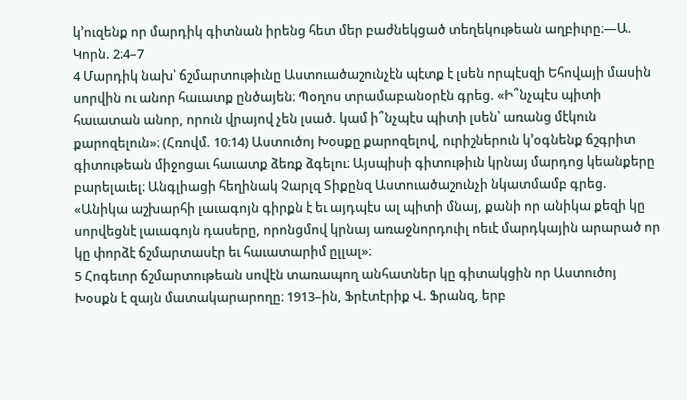կ’ուզենք որ մարդիկ գիտնան իրենց հետ մեր բաժնեկցած տեղեկութեան աղբիւրը։—Ա. Կորն. 2։4–7
4 Մարդիկ նախ՝ ճշմարտութիւնը Աստուածաշունչէն պէտք է լսեն որպէսզի Եհովայի մասին սորվին ու անոր հաւատք ընծայեն։ Պօղոս տրամաբանօրէն գրեց. «Ի՞նչպէս պիտի հաւատան անոր, որուն վրայով չեն լսած. կամ ի՞նչպէս պիտի լսեն՝ առանց մէկուն քարոզելուն»։ (Հռովմ. 10։14) Աստուծոյ Խօսքը քարոզելով, ուրիշներուն կ’օգնենք ճշգրիտ գիտութեան միջոցաւ հաւատք ձեռք ձգելու։ Այսպիսի գիտութիւն կրնայ մարդոց կեանքերը բարելաւել։ Անգլիացի հեղինակ Չարլզ Տիքընզ Աստուածաշունչի նկատմամբ գրեց. «Անիկա աշխարհի լաւագոյն գիրքն է եւ այդպէս ալ պիտի մնայ, քանի որ անիկա քեզի կը սորվեցնէ լաւագոյն դասերը, որոնցմով կրնայ առաջնորդուիլ ոեւէ մարդկային արարած որ կը փորձէ ճշմարտասէր եւ հաւատարիմ ըլլալ»։
5 Հոգեւոր ճշմարտութեան սովէն տառապող անհատներ կը գիտակցին որ Աստուծոյ Խօսքն է զայն մատակարարողը։ 1913–ին, Ֆրէտէրիք Վ. Ֆրանզ, երբ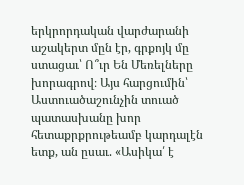երկրորդական վարժարանի աշակերտ մըն էր, գրքոյկ մը ստացաւ՝ Ո՞ւր Են Մեռելները խորագրով։ Այս հարցումին՝ Աստուածաշունչին տուած պատասխանը խոր հետաքրքրութեամբ կարդալէն ետք, ան ըսաւ. «Ասիկա՛ է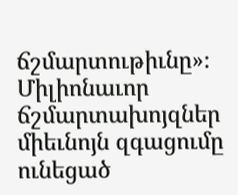ճշմարտութիւնը»։ Միլիոնաւոր ճշմարտախոյզներ միեւնոյն զգացումը ունեցած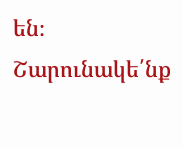են։ Շարունակե՛նք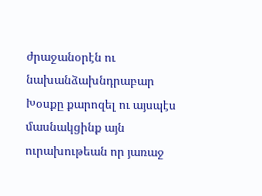ժրաջանօրէն ու նախանձախնդրաբար Խօսքը քարոզել ու այսպէս մասնակցինք այն ուրախութեան որ յառաջ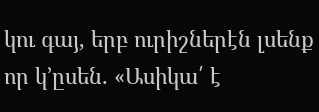կու գայ, երբ ուրիշներէն լսենք որ կ’ըսեն. «Ասիկա՛ է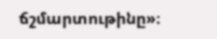ճշմարտութինը»։